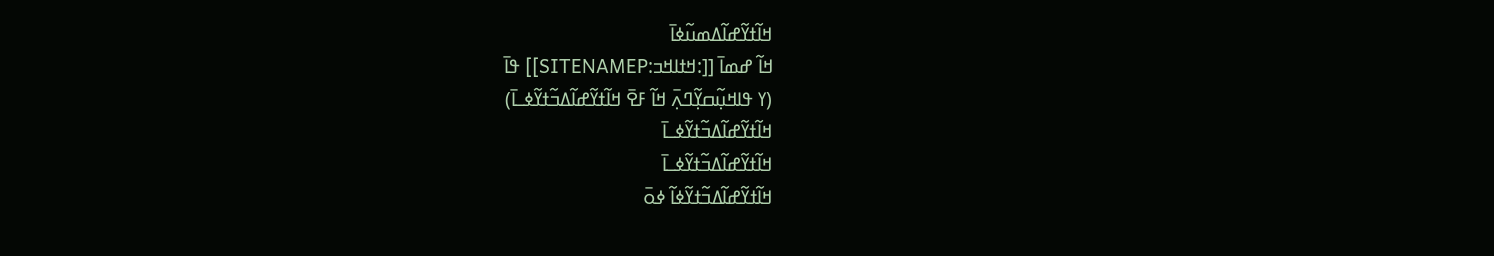ߞߊ߬ߙߌ߬ߝߊ߬ߡߘߎ߬ߦߊ߫
ߞߊ߬ ߝߘߊ߫ [[:ߞߙߊߞߏ:SITENAMEP]] ߟߊ߫
(ߌ ߟߊߞߎ߲߬ߛߌ߲߬ߣߍ߲߫ ߞߊ߬ ߓߐ߫ ߞߊ߬ߙߌ߬ߝߊ߬ߡߏ߬ߙߌ߬ߦߺߊ߫)
ߞߊ߬ߙߌ߬ߝߊ߬ߡߏ߬ߙߌ߬ߦߺߊ߫
ߞߊ߬ߙߌ߬ߝߊ߬ߡߏ߬ߙߌ߬ߦߺߊ߫
ߞߊ߬ߙߌ߬ߝߊ߬ߡߏ߬ߙߌ߬ߦߊ߬ ߦߋ߫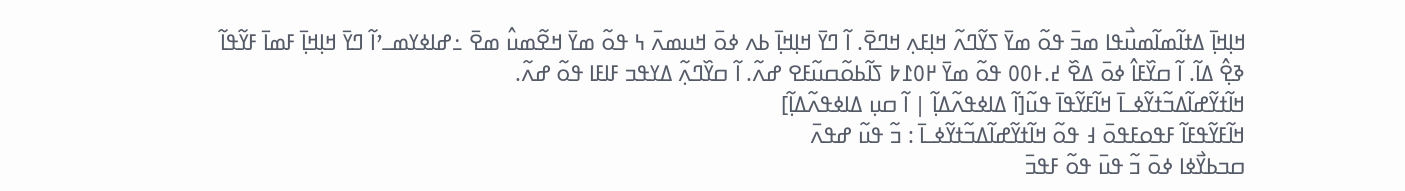ߞߊ߲ߞߊ߲߫ ߡߙߊ߬ߘߊ߬ߘߎ߯ߟߊ ߘߏ߫ ߟߋ߬ ߘߌ߫ ߖߌ߬ߣߍ߬ ߞߊ߲ߓߍ߲ ߞߣߐ߫. ߊ߬ ߣߌ߫ ߞߊ߲ߞߊ߲߫ ߕߍ ߦߋ߫ ߞߎߘߍ߫ ߆ ߟߋ߬ ߘߌ߫ ߞߐ߬ߘߎ߮ ߘߐ߫ ߸ߝߊߦߌߘߺߴߊ߬ ߣߌ߫ ߞߊ߲ߞߊ߲߫ ߓߘߊ߫ ߓߌ߬ߟߊ߬ ߢߐ߲߮ ߡߊ߬. ߊ߬ ߛߌ߰ߓߊ߮ ߦߋ߫ ߡߐ߰ ߄.߅߀߀ ߟߋ߬ ߘߌ߫ ߂߀߁߈ ߖߊ߬ߕߋ߬ߛߎ߬ߓߐ ߝߍ߬. ߊ߬ ߛߌ߰ߣߍ߲߬ ߡߌߟߏ ߓߊߓߊ ߟߋ߬ ߝߍ߬.
ߞߊ߬ߙߌ߬ߝߊ߬ߡߏ߬ߙߌ߬ߦߺߊ߫ ߞߊ߬ߓߌ߬ߟߊ߫ ߟߎ߬[ߊ߬ ߡߊߦߟߍ߬ߡߊ߲߬ | ߊ߬ ߛߎ߲ ߡߊߦߟߍ߬ߡߊ߲߬]
ߞߊ߬ߓߌ߬ߟߓߊ߬ ߓߟߋߓߟߋ߫ ߃ ߟߋ߬ ߞߊ߬ߙߌ߬ߝߊ߬ߡߏ߬ߙߌ߬ߦߺߊ߫ : ߏ߬ ߟߎ߬ ߝߟߍ߫
ߛߏߕߌ߯ߦߊ ߦߋ߫ ߏ߬ ߟߎ߫ ߟߋ߬ ߓߟߏ߫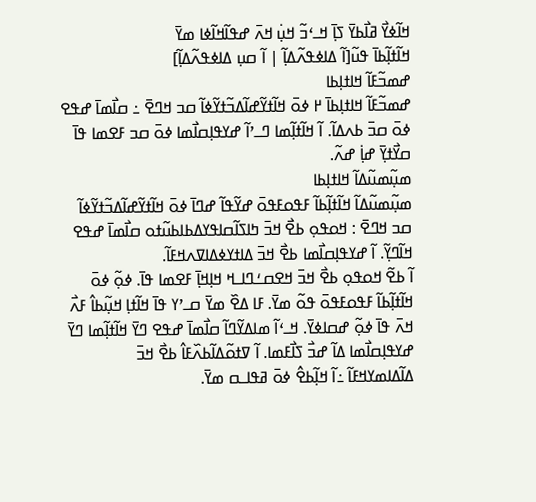ߞߊ߬ߦߌ߯ ߥߊ߯ߕߌ߫ ߖߊ߲߫ ߞߺߵߏ߬ ߞߎ߲߭ ߞߍ߫ ߝߟߊ߬ߞߊ߬ߦߊ ߘߌ߫
ߞߊ߬ߙߊ߲߬ߕߊ߫ ߟߎ߬[ߊ߬ ߡߊߦߟߍ߬ߡߊ߲߬ | ߊ߬ ߛߎ߲ ߡߊߦߟߍ߬ߡߊ߲߬]
ߝߘߏ߬ߓߊ߬ ߞߊߙߊ߲ߕߊ
ߝߘߏ߬ߓߊ߬ ߞߊߙߊ߲ߕߊ߫ ߂ ߦߋ߫ ߞߊ߬ߙߌ߬ߝߊ߬ߡߏ߬ߙߌ߬ߦߊ߬ ߛߏ ߞߣߐ߫ ߸ ߛߊ߯ߘߊ߫ ߝߟߐ ߦߋ߫ ߛߏ߫ ߕߍߡߊ߬. ߊ߬ ߞߊ߬ߙߊ߲߬ߘߊ ߣߺߴߊ߬ ߝߌߟߊ߲ߛߊ߯ߘߊ ߦߋ߫ ߛߏ ߓߐߘߊ ߟߊ߫ ߛߌ߯ߙߌ߲߫ ߝߊ߲߭ ߝߍ߬.
ߘߎ߲߬ߘߎ߬ߡߊ߬ ߞߊߙߊ߲ߕߊ
ߘߎ߲߬ߘߎ߬ߡߊ߬ ߞߊ߬ߙߊ߲߬ߕߊ߬ ߓߟߋߓߟߋ߫ ߝߌ߬ߟߊ߬ ߝߣߊ߫ ߦߋ߫ ߞߊ߬ߙߌ߬ߝߊ߬ߡߏ߬ߙߌ߬ߦߊ߬ ߛߏ ߞߣߐ߫ : ߞߋߟߋ߲ ߕߐ߯ ߞߏ߫ ߤߊߖߊ߬ߛߊߟߌߡߕߊߕߎ߬ߙߋ ߛߊ߯ߘߊ߫ ߝߟߐ ߞߊ߬ߣߌ߲߬. ߊ߬ ߝߌߟߊ߲ߛߊ߯ߘߊ ߕߐ߯ ߞߏ߫ ߡߊߙߌߦߡߊߜߍߞߓߊ߬.
ߊ߬ ߕߐ߬ ߞߋߟߋ߲ ߕߐ߯ ߞߏ߫ ߞߐߛߑߣߊߺߞ ߞߊ߲ߞߊ߲߫ ߓߐߘߊ ߟߊ߫. ߦߋ߲߬ ߦߋ߫ ߞߊ߬ߙߊ߲߬ߕߊ߬ ߓߟߋߓߟߋ߫ ߟߋ߬ ߘߌ߫. ߓߊ ߡߐ߰ ߘߌ߫ ߛߺߴߌ ߟߊ߫ ߞߊ߬ߙߊ߲ ߞߎ߲߬ߕߊ߮ ߓߍ߯ ߞߍ߫ ߟߊ߫ ߦߋ߲߬ ߝߛߊߦߌ߫. ߞߺߵߊ߬ ߘߊߡߌ߬ߣߊ߬ ߛߊ߯ߘߊ߫ ߝߟߐ ߣߌ߫ ߞߊ߬ߙߊ߲߬ߘߊ ߣߌ߫ ߝߌߟߊ߲ߛߊ߯ߘߊ ߡߊ߬ ߝߏ߯ ߖߊ߯ߓߘߊ. ߊ߬ ߜߙߋ߬ߡߊ߬ߕߍ߰ߓߊ߮ ߕߐ߯ ߞߏ߫  ߡߊ߬ߡߊߘߌߞߓߊ߬ ߸ߊ߬ ߞߊ߲߬ߕߐ߮ ߦߋ߫ ߥߟߊߺߛ ߘߌ߫.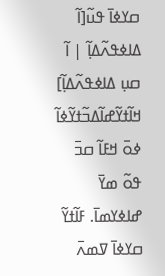ߛߌߦߊ߫ ߟߎ߬[ߊ߬ ߡߊߦߟߍ߬ߡߊ߲߬ | ߊ߬ ߛߎ߲ ߡߊߦߟߍ߬ߡߊ߲߬]
ߞߊ߬ߙߌ߬ߝߊ߬ߡߏ߬ߙߌ߬ߦߊ߬ ߦߋ߫ ߞߓߊ߬ ߛߏ߫ ߟߋ߬ ߘߌ߫ ߝߊߦߌߘߊ߫. ߓߊ߬ߙߌ߬ ߛߌߦߊ߫ ߜߘߍ߫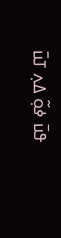ߟߎ߫ ߦߋ߲߬ ߡߍ߲ ߠߎ߫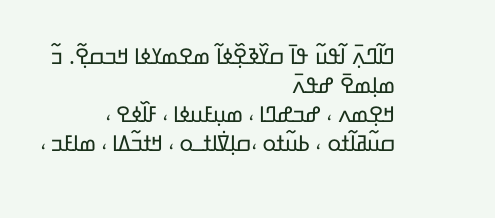ߣߊ߬ߣߍ߲߫ ߊ߬ߟߎ߬ ߟߊ߫ ߛߌ߰ߢߐ߲߰ߦߊ߬ ߘߐߘߌߦߊ ߞߏߛߐ߲߬. ߏ߬ ߘߊ߲ߘߐ߫ ߝߟߍ߫
ߞߐ߲ߘߍ ، ߝߏߝߣߊ ، ߘߎ߲ߓߎߦߊ ، ߓߊ߰ߦߐ ، ߛߎ߬ߥߊ߬ߙߋ ، ߕߎ߬ߙߋ ،ߛߊ߲ߜ߭ߊߙߺߋ ، ߞߙߏ߬ߡߊ ، ߘߊߓߏ ،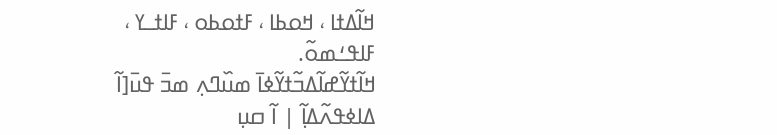ߞߊ߬ߡߙߊ ، ߞߋߕߊ ، ߓߙߋߕߋ ، ߓߊߙߺߌ ، ߓߊߟߑߘߋ߬.
ߞߊ߬ߙߌ߬ߝߊ߬ߡߏ߬ߙߌ߬ߦߊ߫ ߘߎ߰ߣߍ߲ ߘߏ߫ ߟߎ߫[ߊ߬ ߡߊߦߟߍ߬ߡߊ߲߬ | ߊ߬ ߛߎ߲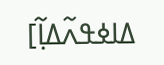ߡߊߦߟߍ߬ߡߊ߲߬]